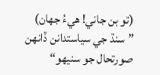(تو بن جاني! هيءُ جهان)
”سنڌ جي سياستدانن ڏانهن صورتحال جو سنيهو“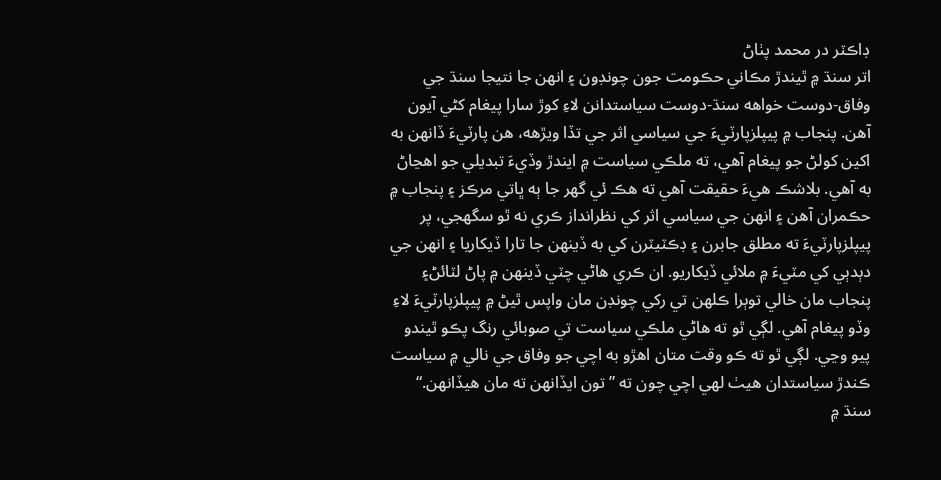ڊاڪٽر در محمد پٺاڻ
اتر سنڌ ۾ ٿيندڙ مڪاني حڪومت جون چونڊون ۽ انهن جا نتيجا سنڌ جي وفاق-دوست خواهه سنڌ-دوست سياستدانن لاءِ کوڙ سارا پيغام کڻي آيون آهن. پنجاب ۾ پيپلزپارٽيءَ جي سياسي اثر جي تڏا ويڙهه، هن پارٽيءَ ڏانهن به اکين کولڻ جو پيغام آهي، ته ملڪي سياست ۾ ايندڙ وڏيءَ تبديلي جو اهڃاڻ به آهي. بلاشڪ هيءَ حقيقت آهي ته هڪ ئي گهر جا ٻه ڀاتي مرڪز ۽ پنجاب ۾ حڪمران آهن ۽ انهن جي سياسي اثر کي نظرانداز ڪري نه ٿو سگهجي، پر پيپلزپارٽيءَ ته مطلق جابرن ۽ ڊڪٽيٽرن کي به ڏينهن جا تارا ڏيکاريا ۽ انهن جي دٻدٻي کي مٽيءَ ۾ ملائي ڏيکاريو. ان ڪري هاڻي چٽي ڏينهن ۾ پاڻ لٽائڻ۽ پنجاب مان خالي توٻرا ڪلهن تي رکي چونڊن مان واپس ٿيڻ ۾ پيپلزپارٽيءَ لاءِ وڏو پيغام آهي. لڳي ٿو ته هاڻي ملڪي سياست تي صوبائي رنگ پڪو ٿيندو پيو وڃي. لڳي ٿو ته ڪو وقت متان اهڙو به اچي جو وفاق جي نالي ۾ سياست ڪندڙ سياستدان هيٺ لهي اچي چون ته ”تون ايڏانهن ته مان هيڏانهن.“
سنڌ ۾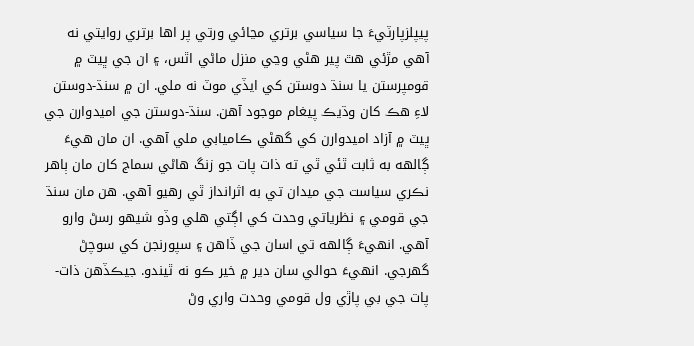پيپلزپارٽيءَ جا سياسي برتري مڃائي ورتي پر اها برتري روايتي نه آهي مڙئي هٿ پير هڻي وڃي منزل ماڻي اٿس، ۽ ان جي ڀيٽ ۾ قومپرستن يا سنڌ دوستن کي ايڏي موٽ نه ملي. ان ۾ سنڌ-دوستن لاءِ هڪ کان وڌيڪ پيغام موجود آهن. سنڌ-دوستن جي اميدوارن جي ڀيٽ ۾ آزاد اميدوارن کي گهڻي ڪاميابي ملي آهي. ان مان هيءَ ڳالهه به ثابت ٿئي ٿي ته ذات پات جو زنگ هاڻي سماج کان مان ٻاهر نڪري سياست جي ميدان تي به اثرانداز ٿي رهيو آهي. هن مان سنڌ جي قومي ۽ نظرياتي وحدت کي اڳتي هلي وڏو شيهو رسڻ وارو آهي. انهيءَ ڳالهه تي اسان جي ڏاهن ۽ سپورنجن کي سوچڻ گهرجي. انهيءَ حوالي سان دير ۾ خير ڪو نه ٿيندو. جيڪڏهن ذات-پات جي بي پاڙي ول قومي وحدت واري وڻ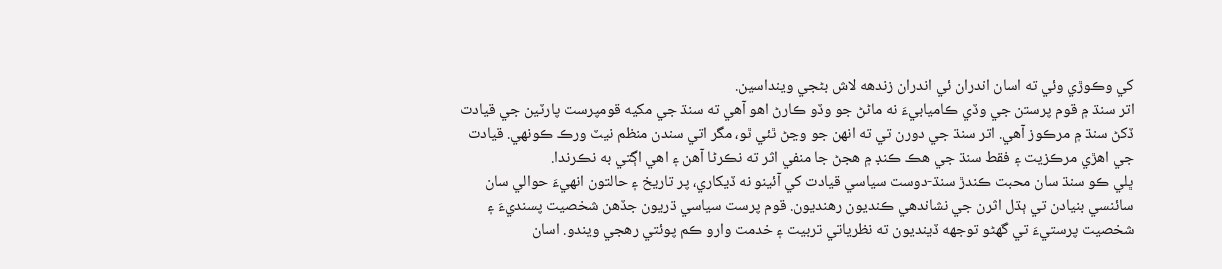کي وڪوڙي وئي ته اسان اندران ئي اندران زندهه لاش بڻجي وينداسين.
اتر سنڌ ۾ قوم پرستن جي وڏي ڪاميابيءَ نه ماڻڻ جو وڏو ڪارڻ اهو آهي ته سنڌ جي مکيه قومپرست پارٽين جي قيادت ڏکڻ سنڌ ۾ مرڪوز آهي. اتر سنڌ جي دورن تي ته انهن جو وڃڻ ٿئي ٿو، مگر اتي سندن منظم نيٽ ورڪ ڪونهي. قيادت جي اهڙي مرڪزيت ۽ فقط سنڌ جي هڪ ڪنڊ ۾ هجڻ جا منفي اثر ته نڪرڻا آهن ۽ اهي اڳتي به نڪرندا.
ڀلي ڪو سنڌ سان محبت ڪندڙ سنڌ-دوست سياسي قيادت کي آئينو نه ڏيکاري، پر تاريخ ۽ حالتون انهيءَ حوالي سان سائنسي بنيادن تي ٻڌل اثرن جي نشاندهي ڪنديون رهنديون. قوم پرست سياسي ڌريون جڏهن شخصيت پسنديءَ ۽ شخصيت پرستيءَ تي گهڻو توجهه ڏينديون ته نظرياتي تربيت ۽ خدمت وارو ڪم پوئتي رهجي ويندو. اسان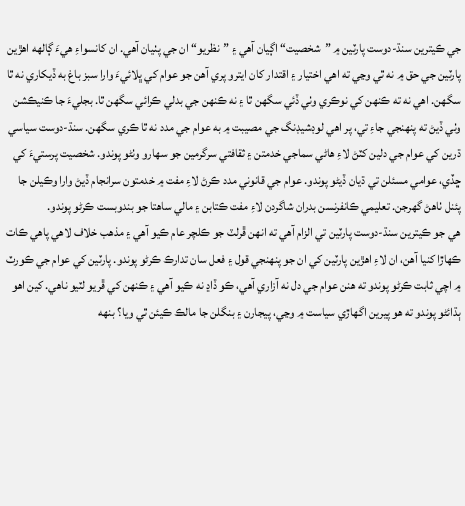جي ڪيترين سنڌ-دوست پارٽين ۾ ”شخصيت“ اڳيان آهي ۽ ”نظريو“ ان جي پٺيان آهي. ان کانسواءِ هيءَ ڳالهه اهڙين پارٽين جي حق ۾ نه ٿي وڃي ته اهي اختيار ۽ اقتدار کان ايترو پري آهن جو عوام کي ڀلائيءَ وارا سبز باغ به ڏيکاري نه ٿا سگهن. اهي نه ته ڪنهن کي نوڪري وٺي ڏئي سگهن ٿا ۽ نه ڪنهن جي بدلي ڪرائي سگهن ٿا. بجليءَ جا ڪنيڪشن وٺي ڏيڻ ته پنهنجي جاءِ تي، پر اهي لوڊشيڊنگ جي مصيبت ۾ به عوام جي مدد نه ٿا ڪري سگهن. سنڌ-دوست سياسي ڌرين کي عوام جي دلين کٽڻ لاءِ هاڻي سماجي خدمتن ۽ ثقافتي سرگرمين جو سهارو وٺڻو پوندو. شخصيت پرستيءَ کي ڇڏي، عوامي مسئلن تي ڌيان ڏيڻو پوندو. عوام جي قانوني مدد ڪرڻ لاءِ مفت ۾ خدمتون سرانجام ڏيڻ وارا وڪيلن جا پئنل ٺاهڻ گهرجن. تعليمي ڪانفرنسن بدران شاگردن لاءِ مفت ڪتابن ۽ مالي ساهتا جو بندوبست ڪرڻو پوندو.
هي جو ڪيترين سنڌ-دوست پارٽين تي الزام آهي ته انهن ڦرلٽ جو ڪلچر عام ڪيو آهي ۽ مذهب خلاف لاهي پاهي ڪات ڪهاڙا کنيا آهن، ان لاءِ اهڙين پارٽين کي ان جو پنهنجي قول ۽ فعل سان تدارڪ ڪرڻو پوندو. پارٽين کي عوام جي ڪورٽ ۾ اچي ثابت ڪرڻو پوندو ته هنن عوام جي دل نه آزاري آهي، ڪو ڏاڍ نه ڪيو آهي ۽ ڪنهن کي ڦريو لٽيو ناهي. کين اهو ٻڌائڻو پوندو ته هو پيرين اگهاڙي سياست ۾ وڃي، پيجارن ۽ بنگلن جا مالڪ ڪيئن ٿي ويا؟ بنهه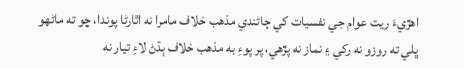اهڙيءَ ريت عوام جي نفسيات کي ڄاڻندي مذهب خلاف مامرا نه اٿارڻا پوندا، ڇو ته ماڻهو ڀلي ته روزو نه رکي ۽ نماز نه پڙهي، پر پوءِ به مذهب خلاف ٻڌڻ لاءِ تيار نه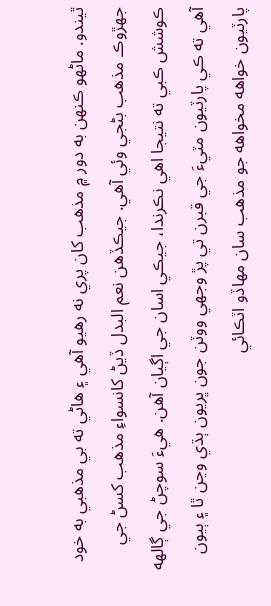ٿيندو. ماڻهو ڪنهن به دور ۾ مذهب کان پري نه رهيو آهي ۽ هاڻي ته بي مذهبي به خود جهڙوڪ مذهب بڻجي وئي آهي. جيڪڏهن نعم البدل ڏيڻ کانسواءِ مذهب کسڻ جي ڪوشش ڪبي ته نتيجا اهي نڪرندا، جيڪي اسان جي اڳيان آهن. هيءَ سوچڻ جي ڳالهه آهي ته ڪي پارٽيون مٽيءَ جي قبرن تي پڙ وجهي ووٽن جون ڀريون ٻڌي وڃن ٿا ۽ ٻيون پارٽيون خواهه مخواهه جو مذهب سان مهاڏو اٽڪائي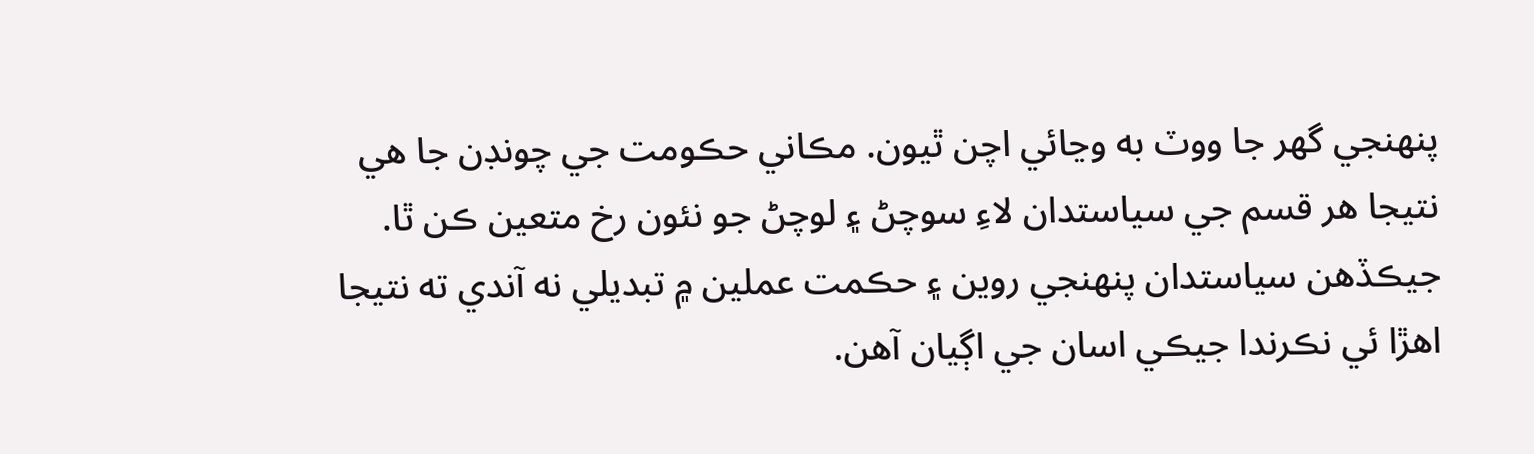پنهنجي گهر جا ووٽ به وڃائي اچن ٿيون. مڪاني حڪومت جي چونڊن جا هي نتيجا هر قسم جي سياستدان لاءِ سوچڻ ۽ لوچڻ جو نئون رخ متعين ڪن ٿا. جيڪڏهن سياستدان پنهنجي روين ۽ حڪمت عملين ۾ تبديلي نه آندي ته نتيجا اهڙا ئي نڪرندا جيڪي اسان جي اڳيان آهن.